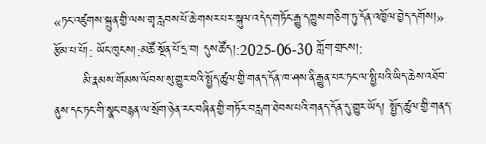«ཏང་འཛུགས་སྐྲུན་གྱི་ལས་གྲྭ་རླབས་པོ་ཆེ་གསར་པར་སྐུལ་འདེད་གཏོང་རྒྱུ་དཀྱུས་གཅིག་ཏུ་དོན་འཁྱོལ་བྱེད་དགོས།»
རྩོམ་པ་པོ།: ཡོང་ཁུངས།:མཚོ་སྔོན་པོ་དྲ་བ། དུས་ཚོད།:2025-06-30 ཀློག་གྲངས།:
       མི་རྣམས་གོམས་ལོབས་སུ་གྱུར་བའི་སྤྱོད་ཚུལ་གྱི་གནད་དོན་ཁ་ཤས་ནི་རྒྱུན་པར་ཏང་ལ་སྤྱི་པའི་ཡིད་ཆེས་འཐོབ་ནུས་དང་ཏང་གི་སྣང་བརྙན་ལ་སྲོག་ཉེན་རང་བཞིན་གྱི་གཏོར་བརླག་ཐེབས་པའི་གནད་དོན་དུ་གྱུར་ཡོད། སྤྱོད་ཚུལ་གྱི་གནད་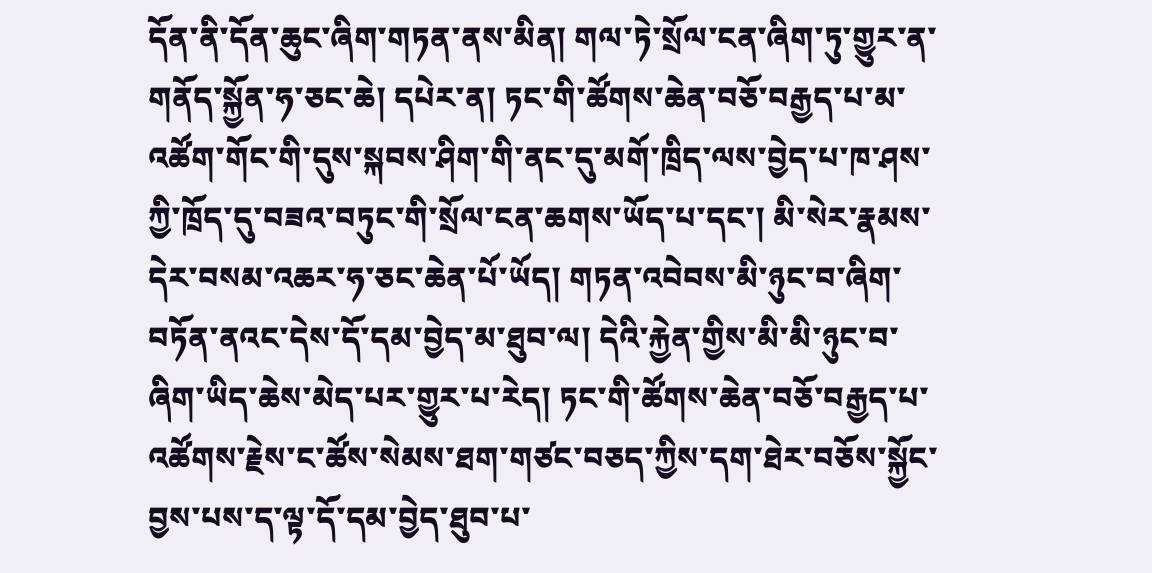དོན་ནི་དོན་ཆུང་ཞིག་གཏན་ནས་མིན། གལ་ཏེ་སྲོལ་ངན་ཞིག་ཏུ་གྱུར་ན་གནོད་སྐྱོན་ཧ་ཅང་ཆེ། དཔེར་ན། ཏང་གི་ཚོགས་ཆེན་བཅོ་བརྒྱད་པ་མ་འཚོག་གོང་གི་དུས་སྐབས་ཤིག་གི་ནང་དུ་མགོ་ཁྲིད་ལས་བྱེད་པ་ཁ་ཤས་ཀྱི་ཁྲོད་དུ་བཟའ་བཏུང་གི་སྲོལ་ངན་ཆགས་ཡོད་པ་དང་། མི་སེར་རྣམས་དེར་བསམ་འཆར་ཧ་ཅང་ཆེན་པོ་ཡོད། གཏན་འབེབས་མི་ཉུང་བ་ཞིག་བཏོན་ནའང་དེས་དོ་དམ་བྱེད་མ་ཐུབ་ལ། དེའི་རྐྱེན་གྱིས་མི་མི་ཉུང་བ་ཞིག་ཡིད་ཆེས་མེད་པར་གྱུར་པ་རེད། ཏང་གི་ཚོགས་ཆེན་བཅོ་བརྒྱད་པ་འཚོགས་རྗེས་ང་ཚོས་སེམས་ཐག་གཙང་བཅད་ཀྱིས་དག་ཐེར་བཅོས་སྐྱོང་བྱས་པས་ད་ལྟ་དོ་དམ་བྱེད་ཐུབ་པ་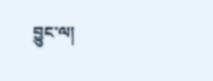བྱུང་ལ།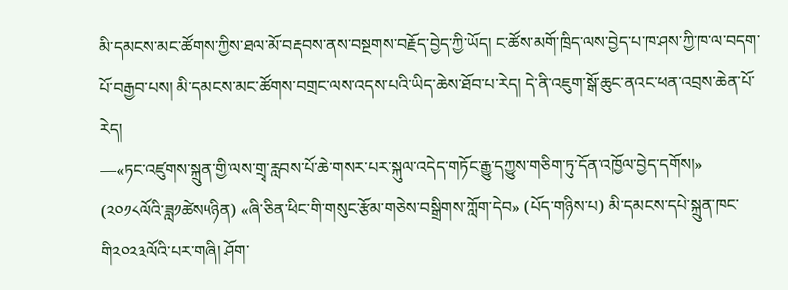མི་དམངས་མང་ཚོགས་ཀྱིས་ཐལ་མོ་བརྡབས་ནས་བསྔགས་བརྗོད་བྱེད་ཀྱི་ཡོད། ང་ཚོས་མགོ་ཁྲིད་ལས་བྱེད་པ་ཁ་ཤས་ཀྱི་ཁ་ལ་བདག་པོ་བརྒྱབ་པས། མི་དམངས་མང་ཚོགས་བགྲང་ལས་འདས་པའི་ཡིད་ཆེས་ཐོབ་པ་རེད། དེ་ནི་འཇུག་སྒོ་ཆུང་ནའང་ཕན་འབྲས་ཆེན་པོ་རེད།
—«ཏང་འཛུགས་སྐྲུན་གྱི་ལས་གྲྭ་རླབས་པོ་ཆེ་གསར་པར་སྐུལ་འདེད་གཏོང་རྒྱུ་དཀྱུས་གཅིག་ཏུ་དོན་འཁྱོལ་བྱེད་དགོས།» (༢༠༡༨ལོའི་ཟླ༡ཚེས༥ཉིན) «ཞི་ཅིན་ཕིང་གི་གསུང་རྩོམ་གཅེས་བསྒྲིགས་ཀློག་དེབ» (པོད་གཉིས་པ) མི་དམངས་དཔེ་སྐྲུན་ཁང་གི༢༠༢༣ལོའི་པར་གཞི། ཤོག་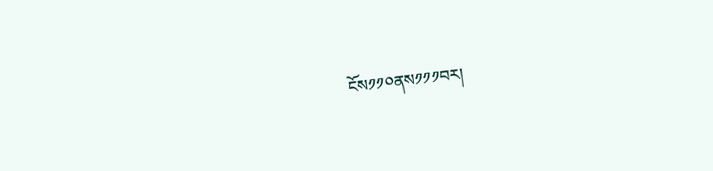ངོས༡༡༠ནས༡༡༡བར།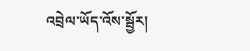འབྲེལ་ཡོད་འོས་སྦྱོར།